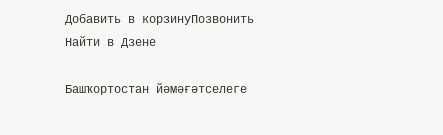Добавить в корзинуПозвонить
Найти в Дзене

Башҡортостан йәмәғәтселеге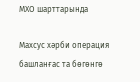МХО шарттарында

Махсус хәрби операция башланғас та бөгөнгө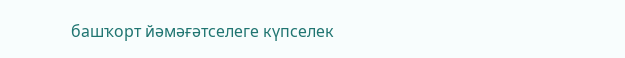башҡорт йәмәғәтселеге күпселек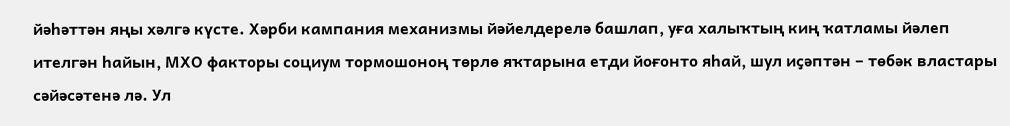йәһәттән яңы хәлгә күсте. Хәрби кампания механизмы йәйелдерелә башлап, уға халыҡтың киң ҡатламы йәлеп ителгән һайын, МХО факторы социум тормошоноң төрлө яҡтарына етди йоғонто яһай, шул иҫәптән – төбәк властары сәйәсәтенә лә. Ул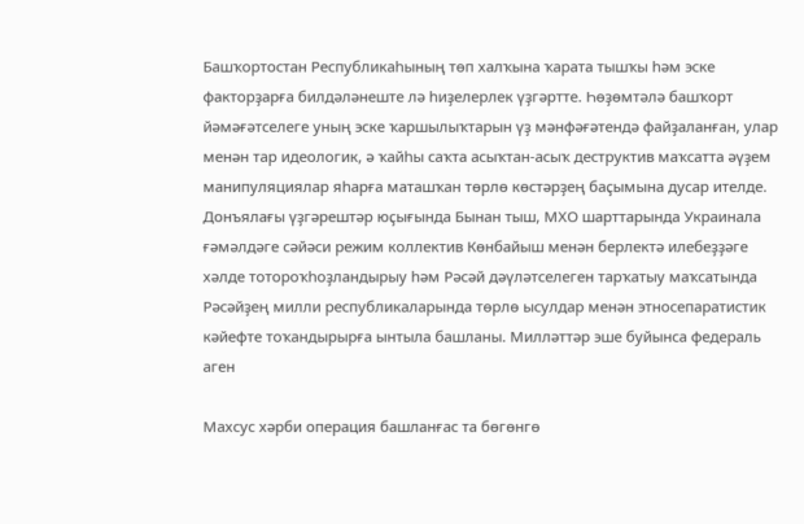Башҡортостан Республикаһының төп халҡына ҡарата тышҡы һәм эске факторҙарға билдәләнеште лә һиҙелерлек үҙгәртте. Һөҙөмтәлә башҡорт йәмәғәтселеге уның эске ҡаршылыҡтарын үҙ мәнфәғәтендә файҙаланған, улар менән тар идеологик, ә ҡайһы саҡта асыҡтан-асыҡ деструктив маҡсатта әүҙем манипуляциялар яһарға маташҡан төрлө көстәрҙең баҫымына дусар ителде. Донъялағы үҙгәрештәр юҫығында Бынан тыш, МХО шарттарында Украинала ғәмәлдәге сәйәси режим коллектив Көнбайыш менән берлектә илебеҙҙәге хәлде тотороҡһоҙландырыу һәм Рәсәй дәүләтселеген тарҡатыу маҡсатында Рәсәйҙең милли республикаларында төрлө ысулдар менән этносепаратистик кәйефте тоҡандырырға ынтыла башланы. Милләттәр эше буйынса федераль аген

Махсус хәрби операция башланғас та бөгөнгө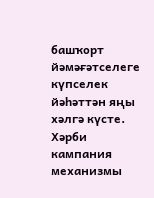башҡорт йәмәғәтселеге күпселек йәһәттән яңы хәлгә күсте. Хәрби кампания механизмы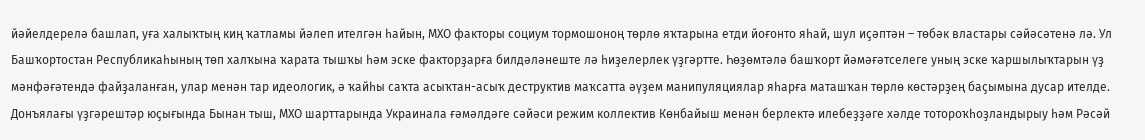йәйелдерелә башлап, уға халыҡтың киң ҡатламы йәлеп ителгән һайын, МХО факторы социум тормошоноң төрлө яҡтарына етди йоғонто яһай, шул иҫәптән – төбәк властары сәйәсәтенә лә. Ул Башҡортостан Республикаһының төп халҡына ҡарата тышҡы һәм эске факторҙарға билдәләнеште лә һиҙелерлек үҙгәртте. Һөҙөмтәлә башҡорт йәмәғәтселеге уның эске ҡаршылыҡтарын үҙ мәнфәғәтендә файҙаланған, улар менән тар идеологик, ә ҡайһы саҡта асыҡтан-асыҡ деструктив маҡсатта әүҙем манипуляциялар яһарға маташҡан төрлө көстәрҙең баҫымына дусар ителде. Донъялағы үҙгәрештәр юҫығында Бынан тыш, МХО шарттарында Украинала ғәмәлдәге сәйәси режим коллектив Көнбайыш менән берлектә илебеҙҙәге хәлде тотороҡһоҙландырыу һәм Рәсәй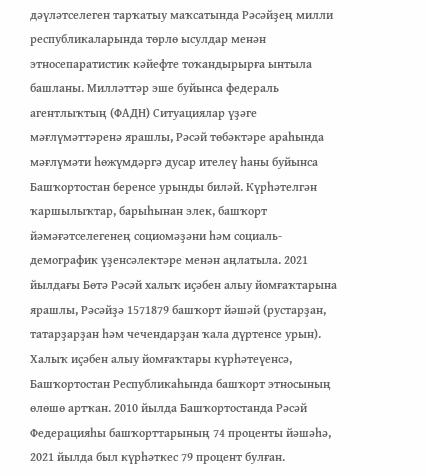дәүләтселеген тарҡатыу маҡсатында Рәсәйҙең милли республикаларында төрлө ысулдар менән этносепаратистик кәйефте тоҡандырырға ынтыла башланы. Милләттәр эше буйынса федераль агентлыҡтың (ФАДН) Ситуациялар үҙәге мәғлүмәттәренә ярашлы, Рәсәй төбәктәре араһында мәғлүмәти һөжүмдәргә дусар ителеү һаны буйынса Башҡортостан беренсе урынды биләй. Күрһәтелгән ҡаршылыҡтар, барыһынан элек, башҡорт йәмәғәтселегенең социомәҙәни һәм социаль-демографик үҙенсәлектәре менән аңлатыла. 2021 йылдағы Бөтә Рәсәй халыҡ иҫәбен алыу йомғаҡтарына ярашлы, Рәсәйҙә 1571879 башҡорт йәшәй (рустарҙан, татарҙарҙан һәм чечендарҙан ҡала дүртенсе урын). Халыҡ иҫәбен алыу йомғаҡтары күрһәтеүенсә, Башҡортостан Республикаһында башҡорт этносының өлөшө артҡан. 2010 йылда Башҡортостанда Рәсәй Федерацияһы башҡорттарының 74 проценты йәшәһә, 2021 йылда был күрһәткес 79 процент булған.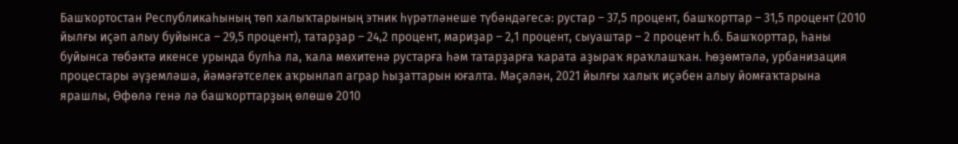Башҡортостан Республикаһының төп халыҡтарының этник һүрәтләнеше түбәндәгесә: рустар – 37,5 процент, башҡорттар – 31,5 процент (2010 йылғы иҫәп алыу буйынса – 29,5 процент), татарҙар – 24,2 процент, мариҙар – 2,1 процент, сыуаштар – 2 процент һ.б. Башҡорттар, һаны буйынса төбәктә икенсе урында булһа ла, ҡала мөхитенә рустарға һәм татарҙарға ҡарата аҙыраҡ яраҡлашҡан. Һөҙөмтәлә, урбанизация процестары әүҙемләшә, йәмәғәтселек аҡрынлап аграр һыҙаттарын юғалта. Мәҫәлән, 2021 йылғы халыҡ иҫәбен алыу йомғаҡтарына ярашлы, Өфөлә генә лә башҡорттарҙың өлөшө 2010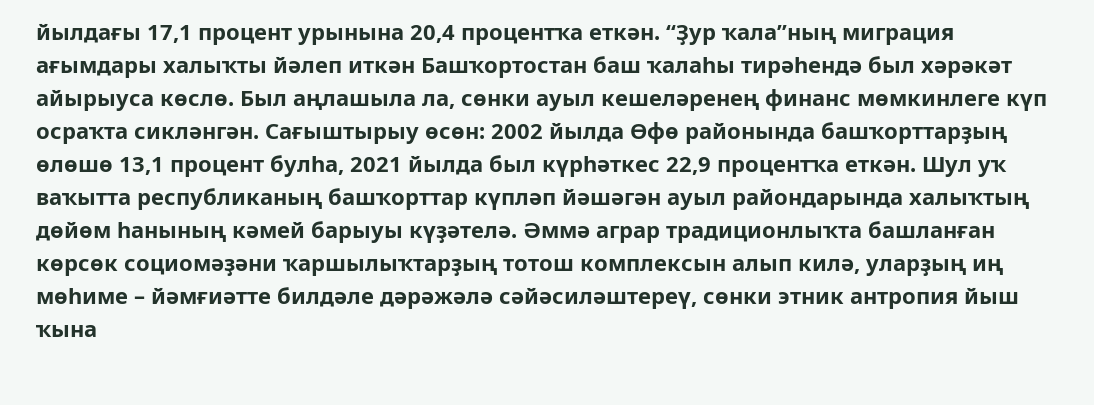йылдағы 17,1 процент урынына 20,4 процентҡа еткән. “Ҙур ҡала”ның миграция ағымдары халыҡты йәлеп иткән Башҡортостан баш ҡалаһы тирәһендә был хәрәкәт айырыуса көслө. Был аңлашыла ла, сөнки ауыл кешеләренең финанс мөмкинлеге күп осраҡта сикләнгән. Сағыштырыу өсөн: 2002 йылда Өфө районында башҡорттарҙың өлөшө 13,1 процент булһа, 2021 йылда был күрһәткес 22,9 процентҡа еткән. Шул уҡ ваҡытта республиканың башҡорттар күпләп йәшәгән ауыл райондарында халыҡтың дөйөм һанының кәмей барыуы күҙәтелә. Әммә аграр традиционлыҡта башланған көрсөк социомәҙәни ҡаршылыҡтарҙың тотош комплексын алып килә, уларҙың иң мөһиме – йәмғиәтте билдәле дәрәжәлә сәйәсиләштереү, сөнки этник антропия йыш ҡына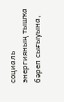социаль энергияның тышҡа бәреп сығыуына,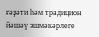ғәҙәти һәм традицион йәшәү эшмәкәрлеге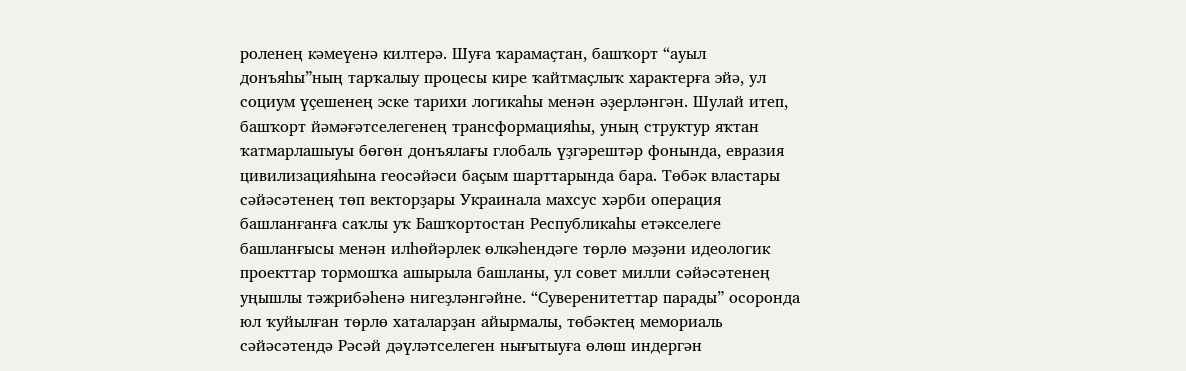роленең кәмеүенә килтерә. Шуға ҡарамаҫтан, башҡорт “ауыл донъяһы”ның тарҡалыу процесы кире ҡайтмаҫлыҡ характерға эйә, ул социум үҫешенең эске тарихи логикаһы менән әҙерләнгән. Шулай итеп, башҡорт йәмәғәтселегенең трансформацияһы, уның структур яҡтан ҡатмарлашыуы бөгөн донъялағы глобаль үҙгәрештәр фонында, евразия цивилизацияһына геосәйәси баҫым шарттарында бара. Төбәк властары сәйәсәтенең төп векторҙары Украинала махсус хәрби операция башланғанға саҡлы уҡ Башҡортостан Республикаһы етәкселеге башланғысы менән илһөйәрлек өлкәһендәге төрлө мәҙәни идеологик проекттар тормошҡа ашырыла башланы, ул совет милли сәйәсәтенең уңышлы тәжрибәһенә нигеҙләнгәйне. “Суверенитеттар парады” осоронда юл ҡуйылған төрлө хаталарҙан айырмалы, төбәктең мемориаль сәйәсәтендә Рәсәй дәүләтселеген нығытыуға өлөш индергән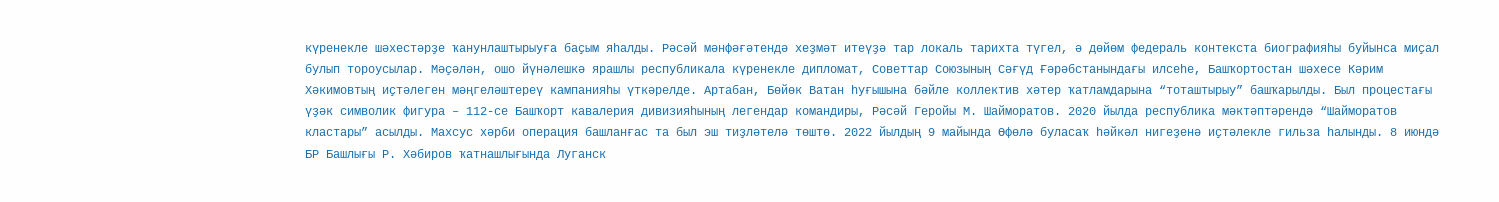күренекле шәхестәрҙе ҡанунлаштырыуға баҫым яһалды. Рәсәй мәнфәғәтендә хеҙмәт итеүҙә тар локаль тарихта түгел, ә дөйөм федераль контекста биографияһы буйынса миҫал булып тороусылар. Мәҫәлән, ошо йүнәлешкә ярашлы республикала күренекле дипломат, Советтар Союзының Сәғүд Ғәрәбстанындағы илсеһе, Башҡортостан шәхесе Кәрим Хәкимовтың иҫтәлеген мәңгеләштереү кампанияһы үткәрелде. Артабан, Бөйөк Ватан һуғышына бәйле коллектив хәтер ҡатламдарына “тоташтырыу” башҡарылды. Был процестағы үҙәк символик фигура – 112-се Башҡорт кавалерия дивизияһының легендар командиры, Рәсәй Геройы М. Шайморатов. 2020 йылда республика мәктәптәрендә “Шайморатов кластары” асылды. Махсус хәрби операция башланғас та был эш тиҙләтелә төштө. 2022 йылдың 9 майында Өфөлә буласаҡ һәйкәл нигеҙенә иҫтәлекле гильза һалынды. 8 июндә БР Башлығы Р. Хәбиров ҡатнашлығында Луганск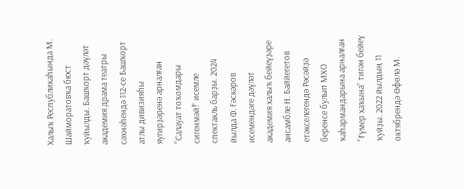Халыҡ Республикаһында М. Шайморатовҡа бюст ҡуйылды. Башҡорт дәүләт академия драма театры сәхнәһендә 112-се Башҡорт атлы дивизияһы яугирҙәренә арналған “Салауат тоҡомдары сигенмәй!” исемле спектакль барҙы. 2024 йылда Ф. Ғәскәров исемендәге дәүләт академия халыҡ бейеүҙәре ансамбле Н. Баййегетов етәкселегендә Рәсәйҙә беренсе булып МХО ҡаһармандарына арналған “Ғүмер хаҡына” тигән бейеү ҡуйҙы. 2022 йылдың 11 октябрендә Өфөлә М.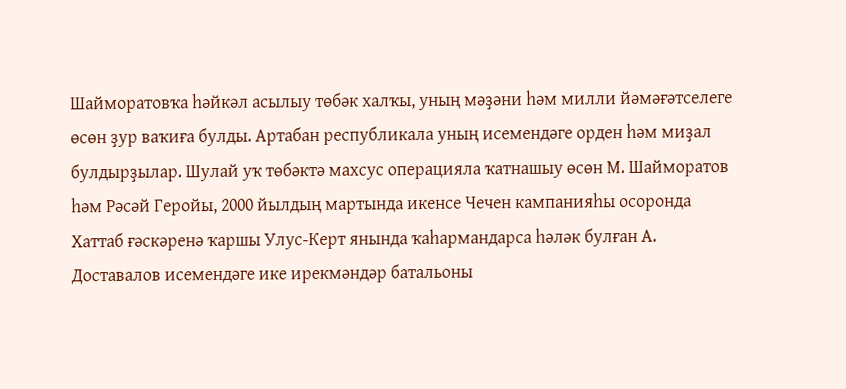Шайморатовҡа һәйкәл асылыу төбәк халҡы, уның мәҙәни һәм милли йәмәғәтселеге өсөн ҙур ваҡиға булды. Артабан республикала уның исемендәге орден һәм миҙал булдырҙылар. Шулай уҡ төбәктә махсус операцияла ҡатнашыу өсөн М. Шайморатов һәм Рәсәй Геройы, 2000 йылдың мартында икенсе Чечен кампанияһы осоронда Хаттаб ғәскәренә ҡаршы Улус-Керт янында ҡаһармандарса һәләк булған А. Доставалов исемендәге ике ирекмәндәр батальоны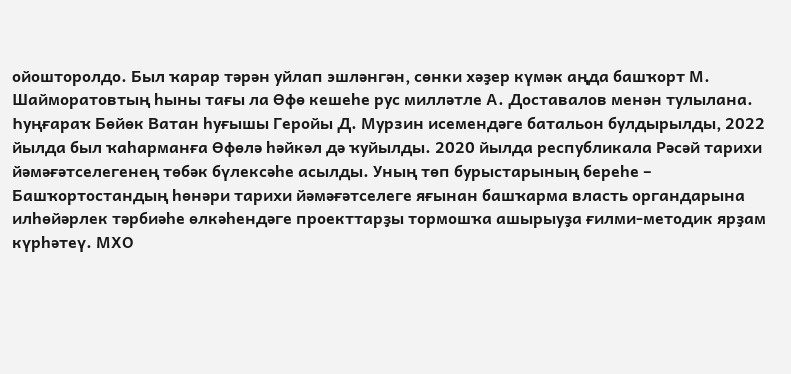ойошторолдо. Был ҡарар тәрән уйлап эшләнгән, сөнки хәҙер күмәк аңда башҡорт М. Шайморатовтың һыны тағы ла Өфө кешеһе рус милләтле А. Доставалов менән тулылана. Һуңғараҡ Бөйөк Ватан һуғышы Геройы Д. Мурзин исемендәге батальон булдырылды, 2022 йылда был ҡаһарманға Өфөлә һәйкәл дә ҡуйылды. 2020 йылда республикала Рәсәй тарихи йәмәғәтселегенең төбәк бүлексәһе асылды. Уның төп бурыстарының береһе – Башҡортостандың һөнәри тарихи йәмәғәтселеге яғынан башҡарма власть органдарына илһөйәрлек тәрбиәһе өлкәһендәге проекттарҙы тормошҡа ашырыуҙа ғилми-методик ярҙам күрһәтеү. МХО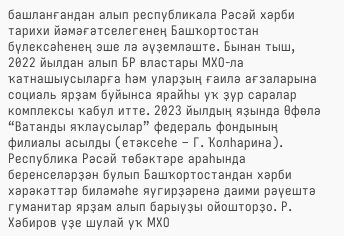башланғандан алып республикала Рәсәй хәрби тарихи йәмәғәтселегенең Башҡортостан бүлексәһенең эше лә әүҙемләште. Бынан тыш, 2022 йылдан алып БР властары МХО-ла ҡатнашыусыларға һәм уларҙың ғаилә ағзаларына социаль ярҙам буйынса ярайһы уҡ ҙур саралар комплексы ҡабул итте. 2023 йылдың яҙында Өфөлә “Ватанды яҡлаусылар” федераль фондының филиалы асылды (етәксеһе – Г. Ҡолһарина). Республика Рәсәй төбәктәре араһында беренселәрҙән булып Башҡортостандан хәрби хәрәкәттәр биләмәһе яугирҙәренә даими рәүештә гуманитар ярҙам алып барыуҙы ойошторҙо. Р. Хәбиров үҙе шулай уҡ МХО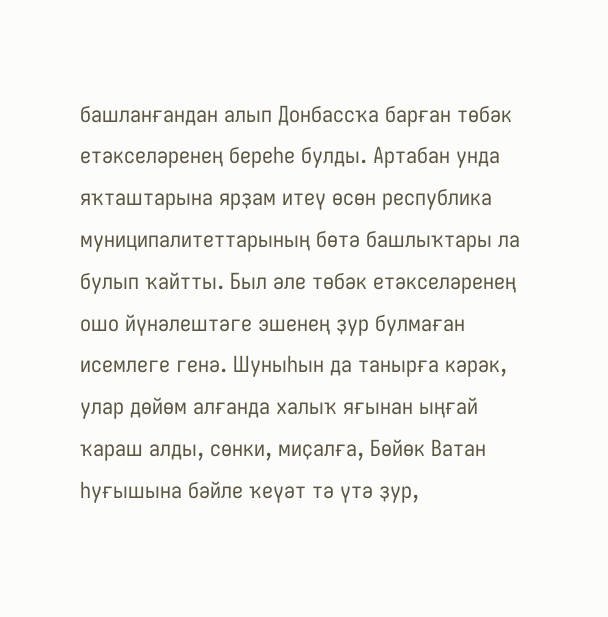башланғандан алып Донбассҡа барған төбәк етәкселәренең береһе булды. Артабан унда яҡташтарына ярҙам итеү өсөн республика муниципалитеттарының бөтә башлыҡтары ла булып ҡайтты. Был әле төбәк етәкселәренең ошо йүнәлештәге эшенең ҙур булмаған исемлеге генә. Шуныһын да танырға кәрәк, улар дөйөм алғанда халыҡ яғынан ыңғай ҡараш алды, сөнки, миҫалға, Бөйөк Ватан һуғышына бәйле ҡеүәт тә үтә ҙур,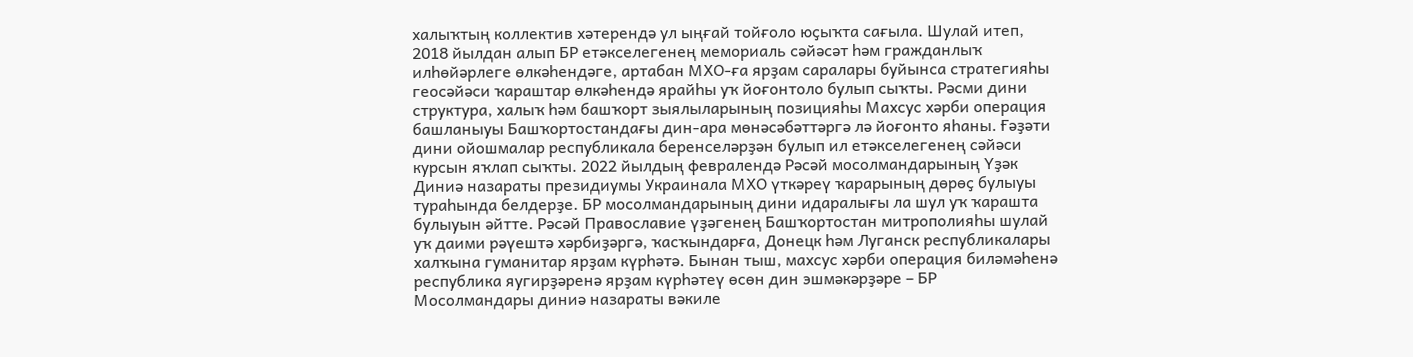халыҡтың коллектив хәтерендә ул ыңғай тойғоло юҫыҡта сағыла. Шулай итеп, 2018 йылдан алып БР етәкселегенең мемориаль сәйәсәт һәм гражданлыҡ илһөйәрлеге өлкәһендәге, артабан МХО-ға ярҙам саралары буйынса стратегияһы геосәйәси ҡараштар өлкәһендә ярайһы уҡ йоғонтоло булып сыҡты. Рәсми дини структура, халыҡ һәм башҡорт зыялыларының позицияһы Махсус хәрби операция башланыуы Башҡортостандағы дин-ара мөнәсәбәттәргә лә йоғонто яһаны. Ғәҙәти дини ойошмалар республикала беренселәрҙән булып ил етәкселегенең сәйәси курсын яҡлап сыҡты. 2022 йылдың февралендә Рәсәй мосолмандарының Үҙәк Диниә назараты президиумы Украинала МХО үткәреү ҡарарының дөрөҫ булыуы тураһында белдерҙе. БР мосолмандарының дини идаралығы ла шул уҡ ҡарашта булыуын әйтте. Рәсәй Православие үҙәгенең Башҡортостан митрополияһы шулай уҡ даими рәүештә хәрбиҙәргә, ҡасҡындарға, Донецк һәм Луганск республикалары халҡына гуманитар ярҙам күрһәтә. Бынан тыш, махсус хәрби операция биләмәһенә республика яугирҙәренә ярҙам күрһәтеү өсөн дин эшмәкәрҙәре – БР Мосолмандары диниә назараты вәкиле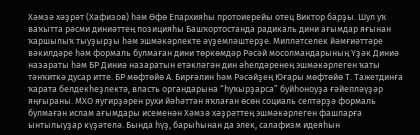Хәмзә хәҙрәт (Хафизов) һәм Өфө Епархияһы протоиерейы отец Виктор барҙы. Шул уҡ ваҡытта рәсми диниәттең позицияһы Башҡортостанда радикаль дини ағымдар яғынан ҡаршылыҡ тыуҙырҙы һәм эшмәкәрлекте әүҙемләштерҙе. Милләтселек йәмғиәттәре вәкилдәре һәм формаль булмаған дини төркөмдәр Рәсәй мосолмандарының Үҙәк Диниә назараты һәм БР Диниә назаратын етәкләгән дин әһелдәренең эшмәкәрлеген ҡаты тәнҡиткә дусар итте. БР мөфтөйө А. Бирғәлин һәм Рәсәйҙең Юғары мөфтөйө Т. Тажетдинға ҡарата белдекһеҙлектә, власть органдарына “һуҡырҙарса” буйһоноуҙа ғәйепләүҙәр яңғыраны. МХО яугирҙәрен рухи йәһәттән яҡлаған өсөн социаль селтәрҙә формаль булмаған ислам ағымдары исеменән Хәмзә хәҙрәттең эшмәкәрлеген фашларға ынтылыуҙар күҙәтелә. Бында һүҙ, барыһынан да элек, салафизм идеяһын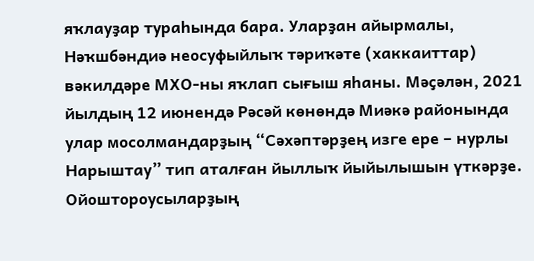яҡлауҙар тураһында бара. Уларҙан айырмалы, Нәҡшбәндиә неосуфыйлыҡ тәриҡәте (хаккаиттар) вәкилдәре МХО-ны яҡлап сығыш яһаны. Мәҫәлән, 2021 йылдың 12 июнендә Рәсәй көнөндә Миәкә районында улар мосолмандарҙың “Сәхәптәрҙең изге ере – нурлы Нарыштау” тип аталған йыллыҡ йыйылышын үткәрҙе. Ойоштороусыларҙың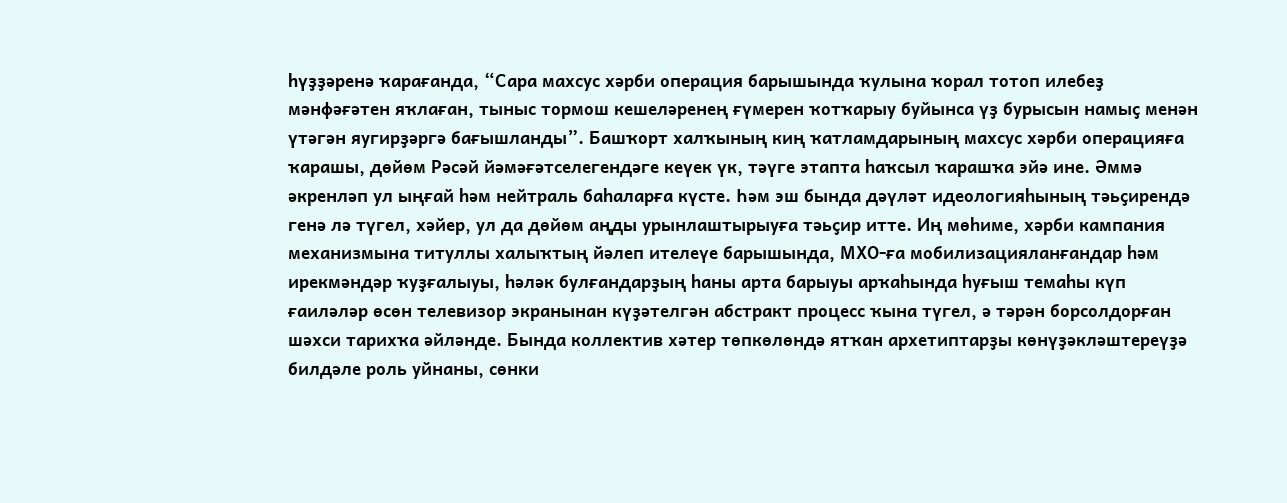һүҙҙәренә ҡарағанда, “Сара махсус хәрби операция барышында ҡулына ҡорал тотоп илебеҙ мәнфәғәтен яҡлаған, тыныс тормош кешеләренең ғүмерен ҡотҡарыу буйынса үҙ бурысын намыҫ менән үтәгән яугирҙәргә бағышланды”. Башҡорт халҡының киң ҡатламдарының махсус хәрби операцияға ҡарашы, дөйөм Рәсәй йәмәғәтселегендәге кеүек үк, тәүге этапта һаҡсыл ҡарашҡа эйә ине. Әммә әкренләп ул ыңғай һәм нейтраль баһаларға күсте. Һәм эш бында дәүләт идеологияһының тәьҫирендә генә лә түгел, хәйер, ул да дөйөм аңды урынлаштырыуға тәьҫир итте. Иң мөһиме, хәрби кампания механизмына титуллы халыҡтың йәлеп ителеүе барышында, МХО-ға мобилизацияланғандар һәм ирекмәндәр ҡуҙғалыуы, һәләк булғандарҙың һаны арта барыуы арҡаһында һуғыш темаһы күп ғаиләләр өсөн телевизор экранынан күҙәтелгән абстракт процесс ҡына түгел, ә тәрән борсолдорған шәхси тарихҡа әйләнде. Бында коллектив хәтер төпкөлөндә ятҡан архетиптарҙы көнүҙәкләштереүҙә билдәле роль уйнаны, сөнки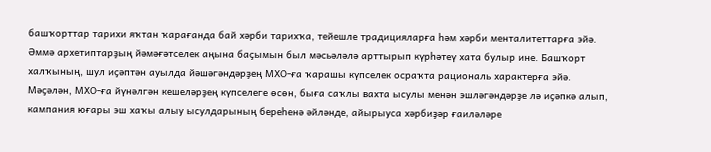башҡорттар тарихи яҡтан ҡарағанда бай хәрби тарихҡа, тейешле традицияларға һәм хәрби менталитеттарға эйә. Әммә архетиптарҙың йәмәғәтселек аңына баҫымын был мәсьәләлә арттырып күрһәтеү хата булыр ине. Башҡорт халҡының, шул иҫәптән ауылда йәшәгәндәрҙең МХО-ға ҡарашы күпселек осраҡта рациональ характерға эйә. Мәҫәлән, МХО-ға йүнәлгән кешеләрҙең күпселеге өсөн, быға саҡлы вахта ысулы менән эшләгәндәрҙе лә иҫәпкә алып, кампания юғары эш хаҡы алыу ысулдарының береһенә әйләнде, айырыуса хәрбиҙәр ғаиләләре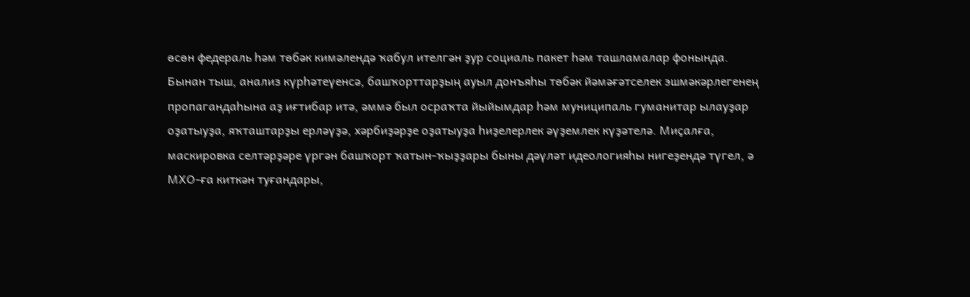өсөн федераль һәм төбәк кимәлендә ҡабул ителгән ҙур социаль пакет һәм ташламалар фонында. Бынан тыш, анализ күрһәтеүенсә, башҡорттарҙың ауыл донъяһы төбәк йәмәғәтселек эшмәкәрлегенең пропагандаһына аҙ иғтибар итә, әммә был осраҡта йыйымдар һәм муниципаль гуманитар ылауҙар оҙатыуҙа, яҡташтарҙы ерләүҙә, хәрбиҙәрҙе оҙатыуҙа һиҙелерлек әүҙемлек күҙәтелә. Миҫалға, маскировка селтәрҙәре үргән башҡорт ҡатын-ҡыҙҙары быны дәүләт идеологияһы нигеҙендә түгел, ә МХО-ға киткән туғандары,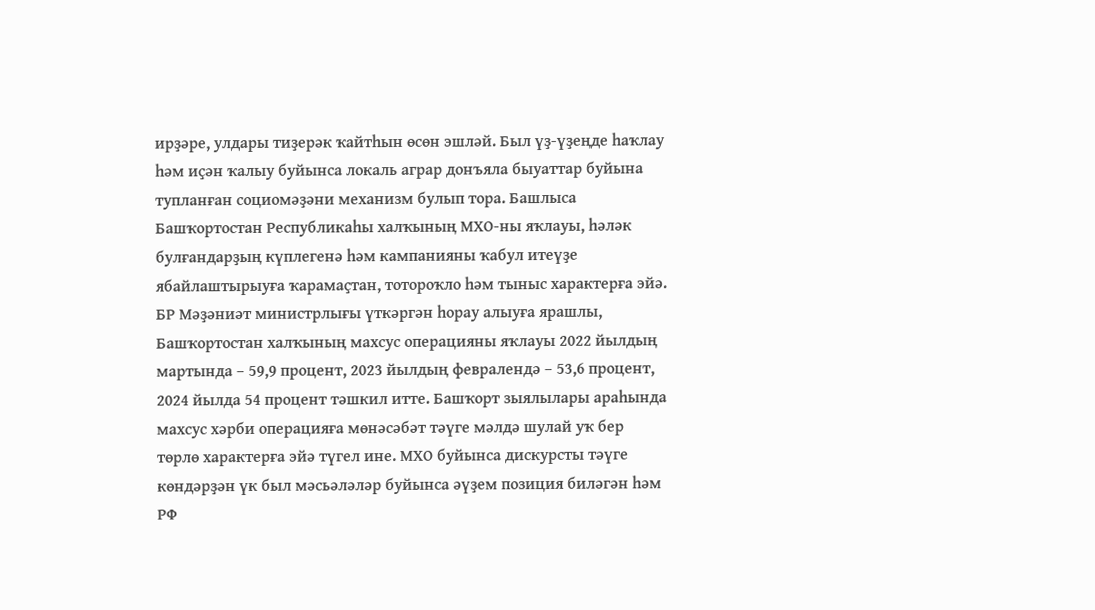ирҙәре, улдары тиҙерәк ҡайтһын өсөн эшләй. Был үҙ-үҙеңде һаҡлау һәм иҫән ҡалыу буйынса локаль аграр донъяла быуаттар буйына тупланған социомәҙәни механизм булып тора. Башлыса Башҡортостан Республикаһы халҡының МХО-ны яҡлауы, һәләк булғандарҙың күплегенә һәм кампанияны ҡабул итеүҙе ябайлаштырыуға ҡарамаҫтан, тотороҡло һәм тыныс характерға эйә. БР Мәҙәниәт министрлығы үткәргән һорау алыуға ярашлы, Башҡортостан халҡының махсус операцияны яҡлауы 2022 йылдың мартында – 59,9 процент, 2023 йылдың февралендә – 53,6 процент, 2024 йылда 54 процент тәшкил итте. Башҡорт зыялылары араһында махсус хәрби операцияға мөнәсәбәт тәүге мәлдә шулай уҡ бер төрлө характерға эйә түгел ине. МХО буйынса дискурсты тәүге көндәрҙән үк был мәсьәләләр буйынса әүҙем позиция биләгән һәм РФ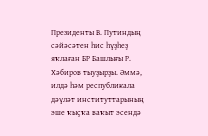Президенты В. Путиндың сәйәсәтен һис һүҙһеҙ яҡлаған БР Башлығы Р. Хәбиров тыуҙырҙы. Әммә, илдә һәм республикала дәүләт институттарының эше ҡыҫҡа ваҡыт эсендә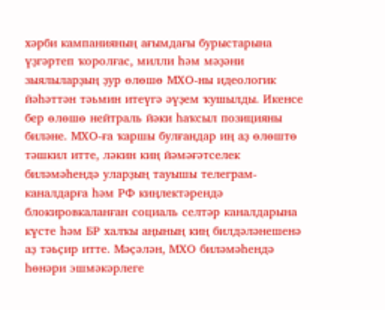хәрби кампанияның ағымдағы бурыстарына үҙгәртеп ҡоролғас, милли һәм мәҙәни зыялыларҙың ҙур өлөшө МХО-ны идеологик йәһәттән тәьмин итеүгә әүҙем ҡушылды. Икенсе бер өлөшө нейтраль йәки һаҡсыл позицияны биләне. МХО-ға ҡаршы булғандар иң аҙ өлөштө тәшкил итте, ләкин киң йәмәғәтселек биләмәһендә уларҙың тауышы телеграм-каналдарға һәм РФ киңлектәрендә блокировкаланған социаль селтәр каналдарына күсте һәм БР халҡы аңының киң билдәләнешенә аҙ тәьҫир итте. Мәҫәлән, МХО биләмәһендә һөнәри эшмәкәрлеге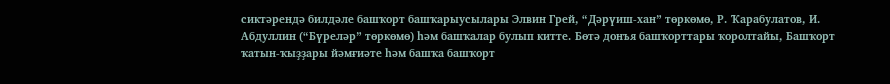сиктәрендә билдәле башҡорт башҡарыусылары Элвин Грей, “Дәрүиш-хан” төркөмө, Р. Ҡарабулатов, И. Абдуллин (“Бүреләр” төркөмө) һәм башҡалар булып китте. Бөтә донъя башҡорттары ҡоролтайы, Башҡорт ҡатын-ҡыҙҙары йәмғиәте һәм башҡа башҡорт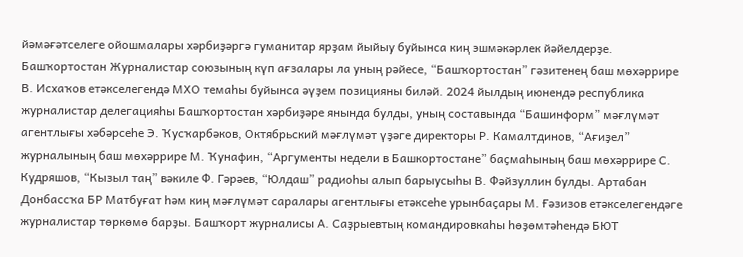йәмәғәтселеге ойошмалары хәрбиҙәргә гуманитар ярҙам йыйыу буйынса киң эшмәкәрлек йәйелдерҙе. Башҡортостан Журналистар союзының күп ағзалары ла уның рәйесе, “Башҡортостан” гәзитенең баш мөхәррире В. Исхаҡов етәкселегендә МХО темаһы буйынса әүҙем позицияны биләй. 2024 йылдың июнендә республика журналистар делегацияһы Башҡортостан хәрбиҙәре янында булды, уның составында “Башинформ” мәғлүмәт агентлығы хәбәрсеһе Э. Ҡусҡарбәков, Октябрьский мәғлүмәт үҙәге директоры Р. Камалтдинов, “Ағиҙел” журналының баш мөхәррире М. Ҡунафин, “Аргументы недели в Башкортостане” баҫмаһының баш мөхәррире С. Кудряшов, “Кызыл таң” вәкиле Ф. Гәрәев, “Юлдаш” радиоһы алып барыусыһы В. Фәйзуллин булды. Артабан Донбассҡа БР Матбуғат һәм киң мәғлүмәт саралары агентлығы етәксеһе урынбаҫары М. Ғәзизов етәкселегендәге журналистар төркөмө барҙы. Башҡорт журналисы А. Саҙрыевтың командировкаһы һөҙөмтәһендә БЮТ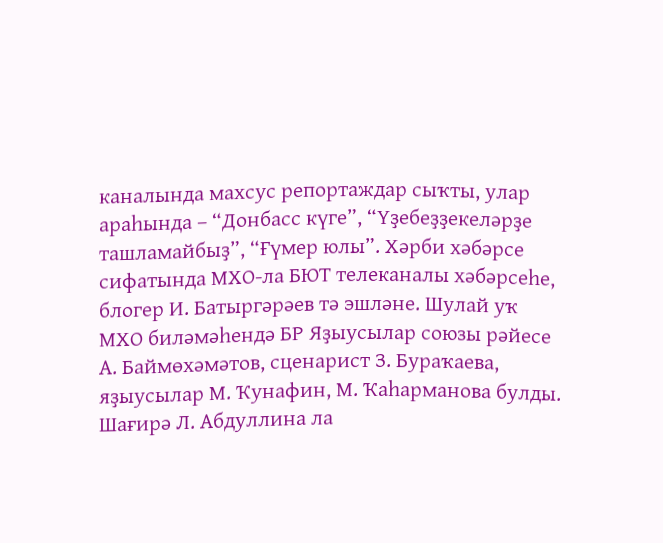каналында махсус репортаждар сыҡты, улар араһында – “Донбасс күге”, “Үҙебеҙҙекеләрҙе ташламайбыҙ”, “Ғүмер юлы”. Хәрби хәбәрсе сифатында МХО-ла БЮТ телеканалы хәбәрсеһе, блогер И. Батыргәрәев тә эшләне. Шулай уҡ МХО биләмәһендә БР Яҙыусылар союзы рәйесе А. Баймөхәмәтов, сценарист З. Бураҡаева, яҙыусылар М. Ҡунафин, М. Ҡаһарманова булды. Шағирә Л. Абдуллина ла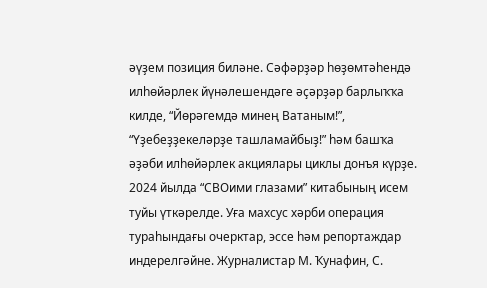әүҙем позиция биләне. Сәфәрҙәр һөҙөмтәһендә илһөйәрлек йүнәлешендәге әҫәрҙәр барлыҡҡа килде, “Йөрәгемдә минең Ватаным!”, “Үҙебеҙҙекеләрҙе ташламайбыҙ!” һәм башҡа әҙәби илһөйәрлек акциялары циклы донъя күрҙе. 2024 йылда “СВОими глазами” китабының исем туйы үткәрелде. Уға махсус хәрби операция тураһындағы очерктар, эссе һәм репортаждар индерелгәйне. Журналистар М. Ҡунафин, С.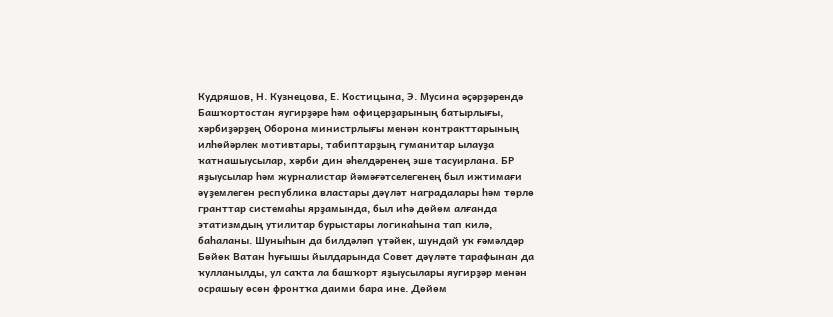Кудряшов, Н. Кузнецова, Е. Костицына, Э. Мусина әҫәрҙәрендә Башҡортостан яугирҙәре һәм офицерҙарының батырлығы, хәрбиҙәрҙең Оборона министрлығы менән контракттарының илһөйәрлек мотивтары, табиптарҙың гуманитар ылауҙа ҡатнашыусылар, хәрби дин әһелдәренең эше тасуирлана. БР яҙыусылар һәм журналистар йәмәғәтселегенең был ижтимағи әүҙемлеген республика властары дәүләт наградалары һәм төрлө гранттар системаһы ярҙамында, был иһә дөйөм алғанда этатизмдың утилитар бурыстары логикаһына тап килә, баһаланы. Шуныһын да билдәләп үтәйек, шундай уҡ ғәмәлдәр Бөйөк Ватан һуғышы йылдарында Совет дәүләте тарафынан да ҡулланылды, ул саҡта ла башҡорт яҙыусылары яугирҙәр менән осрашыу өсөн фронтҡа даими бара ине. Дөйөм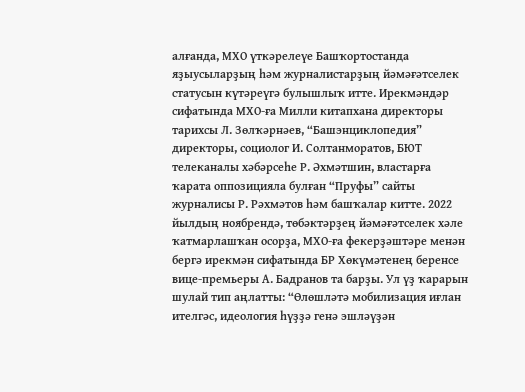алғанда, МХО үткәрелеүе Башҡортостанда яҙыусыларҙың һәм журналистарҙың йәмәғәтселек статусын күтәреүгә булышлыҡ итте. Ирекмәндәр сифатында МХО-ға Милли китапхана директоры тарихсы Л. Зөлҡәрнәев, “Башэнциклопедия” директоры, социолог И. Солтанморатов, БЮТ телеканалы хәбәрсеһе Р. Әхмәтшин, властарға ҡарата оппозицияла булған “Пруфы” сайты журналисы Р. Рәхмәтов һәм башҡалар китте. 2022 йылдың ноябрендә, төбәктәрҙең йәмәғәтселек хәле ҡатмарлашҡан осорҙа, МХО-ға фекерҙәштәре менән бергә ирекмән сифатында БР Хөкүмәтенең беренсе вице-премьеры А. Бадранов та барҙы. Ул үҙ ҡарарын шулай тип аңлатты: “Өлөшләтә мобилизация иғлан ителгәс, идеология һүҙҙә генә эшләүҙән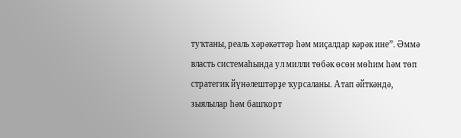туҡтаны, реаль хәрәкәттәр һәм миҫалдар кәрәк ине”. Әммә власть системаһында ул милли төбәк өсөн мөһим һәм төп стратегик йүнәлештәрҙе ҡурсаланы. Атап әйткәндә, зыялылар һәм башҡорт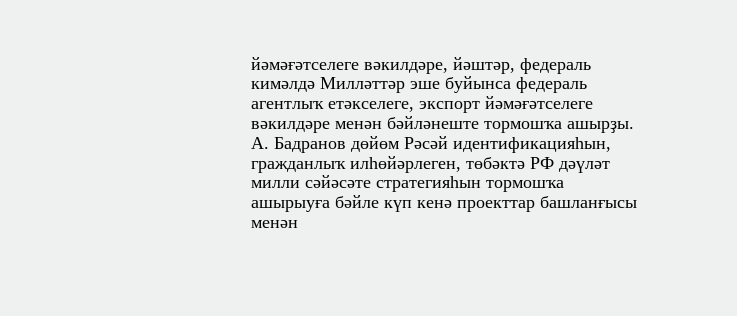йәмәғәтселеге вәкилдәре, йәштәр, федераль кимәлдә Милләттәр эше буйынса федераль агентлыҡ етәкселеге, экспорт йәмәғәтселеге вәкилдәре менән бәйләнеште тормошҡа ашырҙы. А. Бадранов дөйөм Рәсәй идентификацияһын, гражданлыҡ илһөйәрлеген, төбәктә РФ дәүләт милли сәйәсәте стратегияһын тормошҡа ашырыуға бәйле күп кенә проекттар башланғысы менән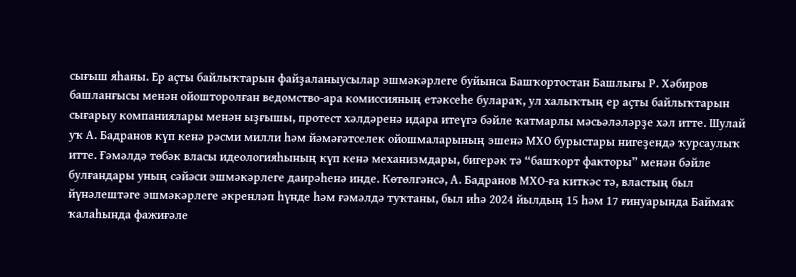сығыш яһаны. Ер аҫты байлыҡтарын файҙаланыусылар эшмәкәрлеге буйынса Башҡортостан Башлығы Р. Хәбиров башланғысы менән ойошторолған ведомство-ара комиссияның етәксеһе булараҡ, ул халыҡтың ер аҫты байлыҡтарын сығарыу компаниялары менән ыҙғышы, протест хәлдәренә идара итеүгә бәйле ҡатмарлы мәсьәләләрҙе хәл итте. Шулай уҡ А. Бадранов күп кенә рәсми милли һәм йәмәғәтселек ойошмаларының эшенә МХО бурыстары нигеҙендә ҡурсаулыҡ итте. Ғәмәлдә төбәк власы идеологияһының күп кенә механизмдары, бигерәк тә “башҡорт факторы” менән бәйле булғандары уның сәйәси эшмәкәрлеге даирәһенә инде. Көтөлгәнсә, А. Бадранов МХО-ға киткәс тә, властың был йүнәлештәге эшмәкәрлеге әкренләп һүнде һәм ғәмәлдә туҡтаны, был иһә 2024 йылдың 15 һәм 17 ғинуарында Баймаҡ ҡалаһында фажиғәле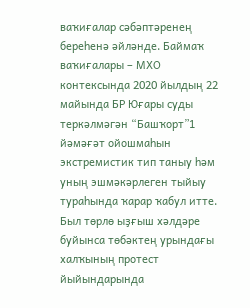ваҡиғалар сәбәптәренең береһенә әйләнде. Баймаҡ ваҡиғалары – МХО контексында 2020 йылдың 22 майында БР Юғары суды теркәлмәгән “Башҡорт”1 йәмәғәт ойошмаһын экстремистик тип таныу һәм уның эшмәкәрлеген тыйыу тураһында ҡарар ҡабул итте. Был төрлө ыҙғыш хәлдәре буйынса төбәктең урындағы халҡының протест йыйындарында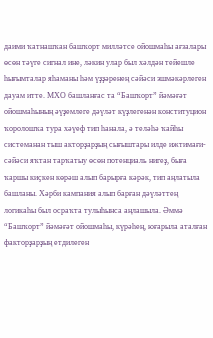даими ҡатнашҡан башҡорт милләтсе ойошмаһы ағзалары өсөн тәүге сигнал ине, ләкин улар был хәлдән тейешле һығымталар яһаманы һәм үҙҙәренең сәйәси эшмәкәрлеген дауам итте. МХО башланғас та “Башҡорт” йәмәғәт ойошмаһының әүҙемлеге дәүләт күҙлегенән конституцион ҡоролошҡа тура хәүеф тип һанала, ә теләһә ҡайһы системанан тыш акторҙарҙың сығыштары илде ижтимағи-сәйәси яҡтан тарҡатыу өсөн потенциаль нигеҙ, быға ҡаршы киҫкен көрәш алып барырға кәрәк, тип аңлатыла башланы. Хәрби кампания алып барған дәүләттең логикаһы был осраҡта тулыһынса аңлашыла. Әммә “Башҡорт” йәмәғәт ойошмаһы, күрәһең, юғарыла аталған факторҙарҙың етдилеген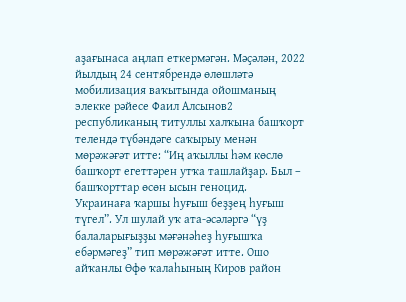аҙағынаса аңлап еткермәгән. Мәҫәлән, 2022 йылдың 24 сентябрендә өлөшләтә мобилизация ваҡытында ойошманың элекке рәйесе Фаил Алсынов2 республиканың титуллы халҡына башҡорт телендә түбәндәге саҡырыу менән мөрәжәғәт итте: “Иң аҡыллы һәм көслө башҡорт егеттәрен утҡа ташлайҙар. Был – башҡорттар өсөн ысын геноцид. Украинаға ҡаршы һуғыш беҙҙең һуғыш түгел”. Ул шулай уҡ ата-әсәләргә “үҙ балаларығыҙҙы мәғәнәһеҙ һуғышҡа ебәрмәгеҙ” тип мөрәжәғәт итте. Ошо айҡанлы Өфө ҡалаһының Киров район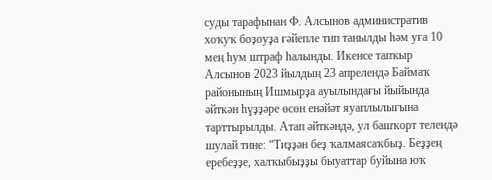суды тарафынан Ф. Алсынов административ хоҡуҡ боҙоуҙа ғәйепле тип танылды һәм уға 10 мең һум штраф һалынды. Икенсе тапҡыр Алсынов 2023 йылдың 23 апрелендә Баймаҡ районының Ишмырҙа ауылындағы йыйында әйткән һүҙҙәре өсөн енәйәт яуаплылығына тарттырылды. Атап әйткәндә, ул башҡорт телендә шулай тине: “Тиҙҙән беҙ ҡалмаясаҡбыҙ. Беҙҙең еребеҙҙе, халҡыбыҙҙы быуаттар буйына юҡ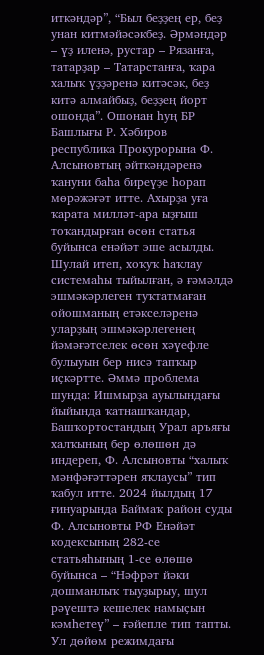иткәндәр”, “Был беҙҙең ер, беҙ унан китмәйәсәкбеҙ. Әрмәндәр – үҙ иленә, рустар – Рязанға, татарҙар – Татарстанға, ҡара халыҡ үҙҙәренә китәсәк, беҙ китә алмайбыҙ, беҙҙең йорт ошонда”. Ошонан һуң БР Башлығы Р. Хәбиров республика Прокурорына Ф. Алсыновтың әйткәндәренә ҡануни баһа биреүҙе һорап мөрәжәғәт итте. Ахырҙа уға ҡарата милләт-ара ыҙғыш тоҡандырған өсөн статья буйынса енәйәт эше асылды. Шулай итеп, хоҡуҡ һаҡлау системаһы тыйылған, ә ғәмәлдә эшмәкәрлеген туҡтатмаған ойошманың етәкселәренә уларҙың эшмәкәрлегенең йәмәғәтселек өсөн хәүефле булыуын бер нисә тапҡыр иҫкәртте. Әммә проблема шунда: Ишмырҙа ауылындағы йыйында ҡатнашҡандар, Башҡортостандың Урал аръяғы халҡының бер өлөшөн дә индереп, Ф. Алсыновты “халыҡ мәнфәғәттәрен яҡлаусы” тип ҡабул итте. 2024 йылдың 17 ғинуарында Баймаҡ район суды Ф. Алсыновты РФ Енәйәт кодексының 282-се статьяһының 1-се өлөшө буйынса – “Нәфрәт йәки дошманлыҡ тыуҙырыу, шул рәүештә кешелек намыҫын кәмһетеү” – ғәйепле тип тапты. Ул дөйөм режимдағы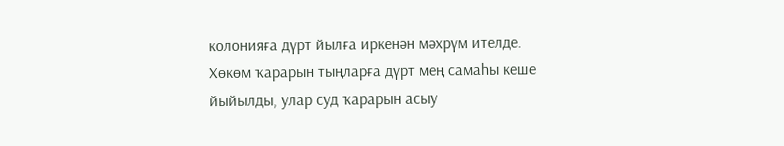колонияға дүрт йылға иркенән мәхрүм ителде. Хөкөм ҡарарын тыңларға дүрт мең самаһы кеше йыйылды, улар суд ҡарарын асыу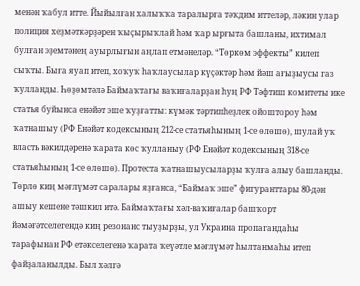менән ҡабул итте. Йыйылған халыҡҡа таралырға тәҡдим иттеләр, ләкин улар полиция хеҙмәткәрҙәрен ҡыҫырыҡлай һәм ҡар ырғыта башланы, ихтимал булған эҙемтәнең ауырлығын аңлап етмәнеләр. “Төркөм эффекты” килеп сыҡты. Быға яуап итеп, хоҡуҡ һаҡлаусылар күҫәктәр һәм йәш ағыҙыусы газ ҡулланды. Һөҙөмтәлә Баймаҡтағы ваҡиғаларҙан һуң РФ Тәфтиш комитеты ике статья буйынса енәйәт эше ҡуҙғатты: күмәк тәртипһеҙлек ойоштороу һәм ҡатнашыу (РФ Енәйәт кодексының 212-се статьяһының 1-се өлөшө), шулай уҡ власть вәкилдәренә ҡарата көс ҡулланыу (РФ Енәйәт кодексының 318-се статьяһының 1-се өлөшө). Протеста ҡатнашыусыларҙы ҡулға алыу башланды. Төрлө киң мәғлүмәт саралары яҙғанса, “Баймаҡ эше” фигуранттары 80-дән ашыу кешене тәшкил итә. Баймаҡтағы хәл-ваҡиғалар башҡорт йәмәғәтселегендә киң резонанс тыуҙырҙы, ул Украина пропагандаһы тарафынан РФ етәкселегенә ҡарата ҡеүәтле мәғлүмәт һылтанмаһы итеп файҙаланылды. Был хәлгә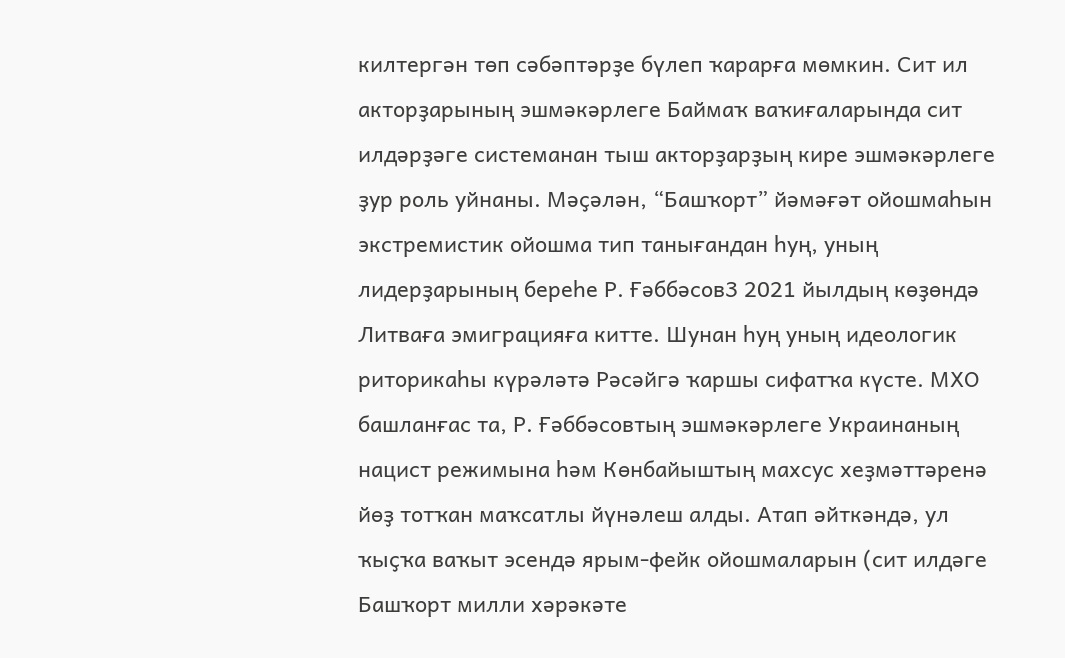килтергән төп сәбәптәрҙе бүлеп ҡарарға мөмкин. Сит ил акторҙарының эшмәкәрлеге Баймаҡ ваҡиғаларында сит илдәрҙәге системанан тыш акторҙарҙың кире эшмәкәрлеге ҙур роль уйнаны. Мәҫәлән, “Башҡорт” йәмәғәт ойошмаһын экстремистик ойошма тип танығандан һуң, уның лидерҙарының береһе Р. Ғәббәсов3 2021 йылдың көҙөндә Литваға эмиграцияға китте. Шунан һуң уның идеологик риторикаһы күрәләтә Рәсәйгә ҡаршы сифатҡа күсте. МХО башланғас та, Р. Ғәббәсовтың эшмәкәрлеге Украинаның нацист режимына һәм Көнбайыштың махсус хеҙмәттәренә йөҙ тотҡан маҡсатлы йүнәлеш алды. Атап әйткәндә, ул ҡыҫҡа ваҡыт эсендә ярым-фейк ойошмаларын (сит илдәге Башҡорт милли хәрәкәте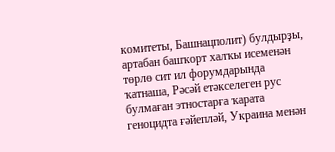комитеты, Башнацполит) булдырҙы, артабан башҡорт халҡы исеменән төрлө сит ил форумдарында ҡатнаша, Рәсәй етәкселеген рус булмаған этностарға ҡарата геноцидта ғәйепләй, Украина менән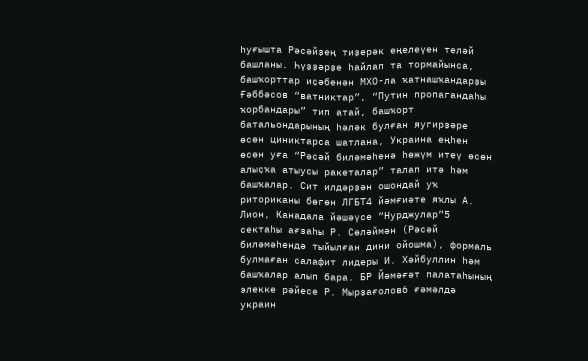һуғышта Рәсәйҙең тиҙерәк еңелеүен теләй башланы. Һүҙҙәрҙе һайлап та тормайынса, башҡорттар иҫәбенән МХО-ла ҡатнашҡандарҙы Ғәббәсов “ватниктар”, “Путин пропагандаһы ҡорбандары” тип атай, башҡорт батальондарының һәләк булған яугирҙәре өсөн циниктарса шатлана, Украина еңһен өсөн уға “Рәсәй биләмәһенә һөжүм итеү өсөн алыҫҡа атыусы ракеталар” талап итә һәм башҡалар. Сит илдәрҙән ошондай уҡ риториканы бөгөн ЛГБТ4 йәмғиәте яҡлы А. Лион, Канадала йәшәүсе “Нурджулар”5 сектаһы ағзаһы Р. Сөләймән (Рәсәй биләмәһендә тыйылған дини ойошма), формаль булмаған салафит лидеры И. Хәйбуллин һәм башҡалар алып бара. БР Йәмәғәт палатаһының элекке рәйесе Р. Мырҙағолов6 ғәмәлдә украин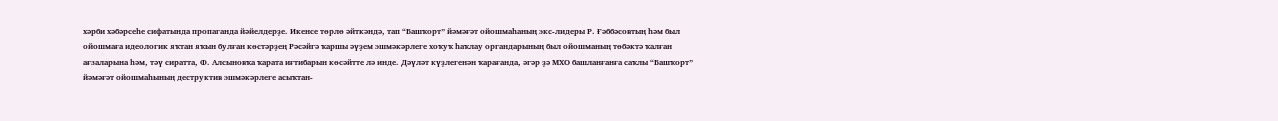хәрби хәбәрсеһе сифатында пропаганда йәйелдерҙе. Икенсе төрлө әйткәндә, тап “Башҡорт” йәмәғәт ойошмаһаның экс-лидеры Р. Ғәббәсовтың һәм был ойошмаға идеологик яҡтан яҡын булған көстәрҙең Рәсәйгә ҡаршы әүҙем эшмәкәрлеге хоҡуҡ һаҡлау органдарының был ойошманың төбәктә ҡалған ағзаларына һәм, тәү сиратта, Ф. Алсыновҡа ҡарата иғтибарын көсәйтте лә инде. Дәүләт күҙлегенән ҡарағанда, әгәр ҙә МХО башланғанға саҡлы “Башҡорт” йәмәғәт ойошмаһының деструктив эшмәкәрлеге асыҡтан-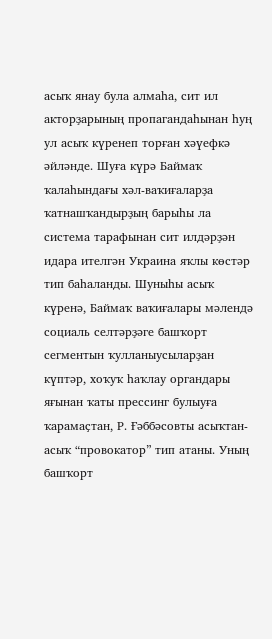асыҡ янау була алмаһа, сит ил акторҙарының пропагандаһынан һуң ул асыҡ күренеп торған хәүефкә әйләнде. Шуға күрә Баймаҡ ҡалаһындағы хәл-ваҡиғаларҙа ҡатнашҡандырҙың барыһы ла система тарафынан сит илдәрҙән идара ителгән Украина яҡлы көстәр тип баһаланды. Шуныһы асыҡ күренә, Баймаҡ ваҡиғалары мәлендә социаль селтәрҙәге башҡорт сегментын ҡулланыусыларҙан күптәр, хоҡуҡ һаҡлау органдары яғынан ҡаты прессинг булыуға ҡарамаҫтан, Р. Ғәббәсовты асыҡтан-асыҡ “провокатор” тип атаны. Уның башҡорт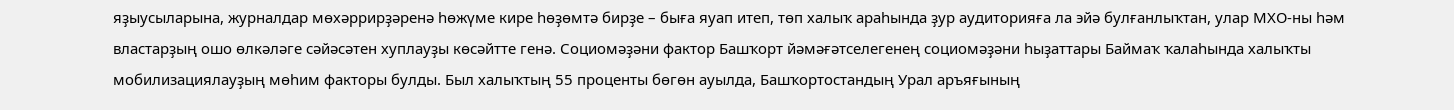яҙыусыларына, журналдар мөхәррирҙәренә һөжүме кире һөҙөмтә бирҙе – быға яуап итеп, төп халыҡ араһында ҙур аудиторияға ла эйә булғанлыҡтан, улар МХО-ны һәм властарҙың ошо өлкәләге сәйәсәтен хуплауҙы көсәйтте генә. Социомәҙәни фактор Башҡорт йәмәғәтселегенең социомәҙәни һыҙаттары Баймаҡ ҡалаһында халыҡты мобилизациялауҙың мөһим факторы булды. Был халыҡтың 55 проценты бөгөн ауылда, Башҡортостандың Урал аръяғының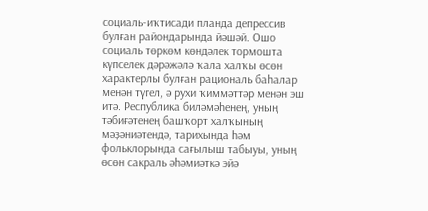социаль-иҡтисади планда депрессив булған райондарында йәшәй. Ошо социаль төркөм көндәлек тормошта күпселек дәрәжәлә ҡала халҡы өсөн характерлы булған рациональ баһалар менән түгел, ә рухи ҡиммәттәр менән эш итә. Республика биләмәһенең, уның тәбиғәтенең башҡорт халҡының мәҙәниәтендә, тарихында һәм фольклорында сағылыш табыуы, уның өсөн сакраль әһәмиәткә эйә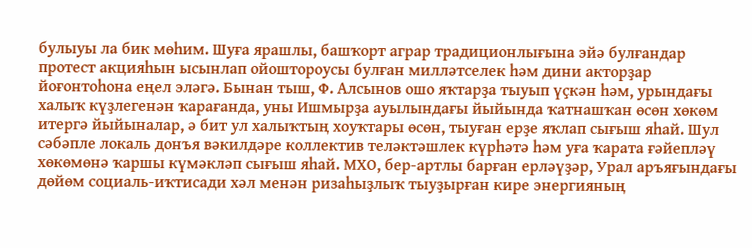булыуы ла бик мөһим. Шуға ярашлы, башҡорт аграр традиционлығына эйә булғандар протест акцияһын ысынлап ойоштороусы булған милләтселек һәм дини акторҙар йоғонтоһона еңел эләгә. Бынан тыш, Ф. Алсынов ошо яҡтарҙа тыуып үҫкән һәм, урындағы халыҡ күҙлегенән ҡарағанда, уны Ишмырҙа ауылындағы йыйында ҡатнашҡан өсөн хөкөм итергә йыйыналар, ә бит ул халыҡтың хоуҡтары өсөн, тыуған ерҙе яҡлап сығыш яһай. Шул сәбәпле локаль донъя вәкилдәре коллектив теләктәшлек күрһәтә һәм уға ҡарата ғәйепләү хөкөмөнә ҡаршы күмәкләп сығыш яһай. МХО, бер-артлы барған ерләүҙәр, Урал аръяғындағы дөйөм социаль-иҡтисади хәл менән ризаһыҙлыҡ тыуҙырған кире энергияның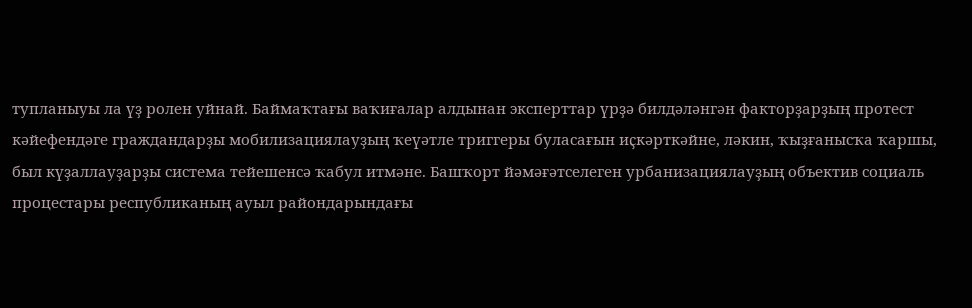тупланыуы ла үҙ ролен уйнай. Баймаҡтағы ваҡиғалар алдынан эксперттар үрҙә билдәләнгән факторҙарҙың протест кәйефендәге граждандарҙы мобилизациялауҙың ҡеүәтле триггеры буласағын иҫкәрткәйне, ләкин, ҡыҙғанысҡа ҡаршы, был күҙаллауҙарҙы система тейешенсә ҡабул итмәне. Башҡорт йәмәғәтселеген урбанизациялауҙың объектив социаль процестары республиканың ауыл райондарындағы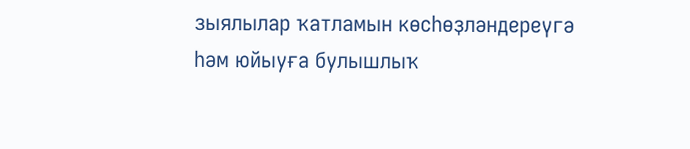зыялылар ҡатламын көсһөҙләндереүгә һәм юйыуға булышлыҡ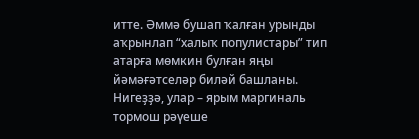итте. Әммә бушап ҡалған урынды аҡрынлап “халыҡ популистары” тип атарға мөмкин булған яңы йәмәғәтселәр биләй башланы. Нигеҙҙә, улар – ярым маргиналь тормош рәүеше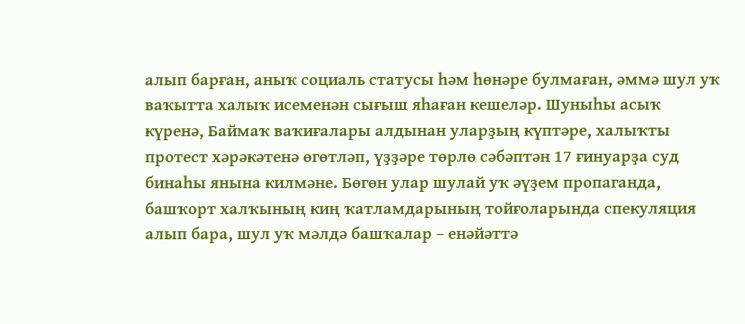алып барған, аныҡ социаль статусы һәм һөнәре булмаған, әммә шул уҡ ваҡытта халыҡ исеменән сығыш яһаған кешеләр. Шуныһы асыҡ күренә, Баймаҡ ваҡиғалары алдынан уларҙың күптәре, халыҡты протест хәрәкәтенә өгөтләп, үҙҙәре төрлө сәбәптән 17 ғинуарҙа суд бинаһы янына килмәне. Бөгөн улар шулай уҡ әүҙем пропаганда, башҡорт халҡының киң ҡатламдарының тойғоларында спекуляция алып бара, шул уҡ мәлдә башҡалар – енәйәттә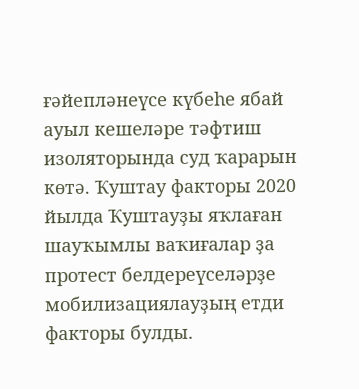ғәйепләнеүсе күбеһе ябай ауыл кешеләре тәфтиш изоляторында суд ҡарарын көтә. Ҡуштау факторы 2020 йылда Ҡуштауҙы яҡлаған шауҡымлы ваҡиғалар ҙа протест белдереүселәрҙе мобилизациялауҙың етди факторы булды.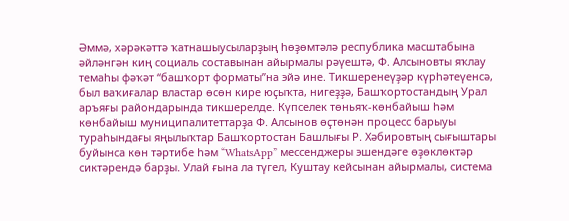Әммә, хәрәкәттә ҡатнашыусыларҙың һөҙөмтәлә республика масштабына әйләнгән киң социаль составынан айырмалы рәүештә, Ф. Алсыновты яҡлау темаһы фәҡәт “башҡорт форматы”на эйә ине. Тикшеренеүҙәр күрһәтеүенсә, был ваҡиғалар властар өсөн кире юҫыҡта, нигеҙҙә, Башҡортостандың Урал аръяғы райондарында тикшерелде. Күпселек төньяҡ-көнбайыш һәм көнбайыш муниципалитеттарҙа Ф. Алсынов өҫтөнән процесс барыуы тураһындағы яңылыҡтар Башҡортостан Башлығы Р. Хәбировтың сығыштары буйынса көн тәртибе һәм “WhatsApp” мессенджеры эшендәге өҙөклөктәр сиктәрендә барҙы. Улай ғына ла түгел, Куштау кейсынан айырмалы, система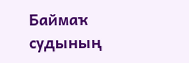Баймаҡ судының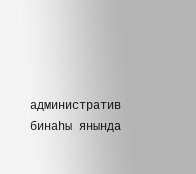административ бинаһы янында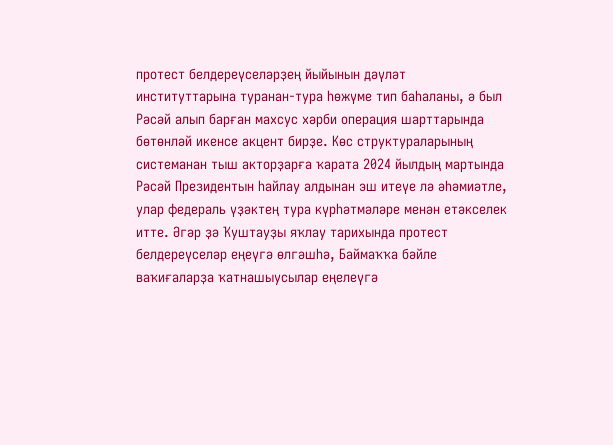протест белдереүселәрҙең йыйынын дәүләт институттарына туранан-тура һөжүме тип баһаланы, ә был Рәсәй алып барған махсус хәрби операция шарттарында бөтөнләй икенсе акцент бирҙе. Көс структураларының системанан тыш акторҙарға ҡарата 2024 йылдың мартында Рәсәй Президентын һайлау алдынан эш итеүе лә әһәмиәтле, улар федераль үҙәктең тура күрһәтмәләре менән етәкселек итте. Әгәр ҙә Ҡуштауҙы яҡлау тарихында протест белдереүселәр еңеүгә өлгәшһә, Баймаҡҡа бәйле ваҡиғаларҙа ҡатнашыусылар еңелеүгә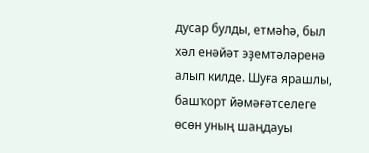дусар булды, етмәһә, был хәл енәйәт эҙемтәләренә алып килде. Шуға ярашлы, башҡорт йәмәғәтселеге өсөн уның шаңдауы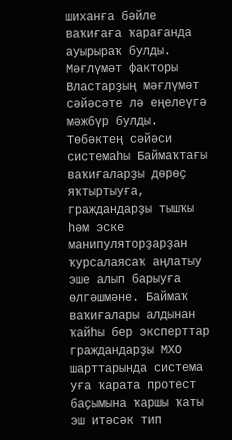шиханға бәйле ваҡиғаға ҡарағанда ауырыраҡ булды. Мәғлүмәт факторы Властарҙың мәғлүмәт сәйәсәте лә еңелеүгә мәжбүр булды. Төбәктең сәйәси системаһы Баймаҡтағы ваҡиғаларҙы дөрөҫ яҡтыртыуға, граждандарҙы тышҡы һәм эске манипуляторҙарҙан ҡурсалаясаҡ аңлатыу эше алып барыуға өлгәшмәне. Баймаҡ ваҡиғалары алдынан ҡайһы бер эксперттар граждандарҙы МХО шарттарында система уға ҡарата протест баҫымына ҡаршы ҡаты эш итәсәк тип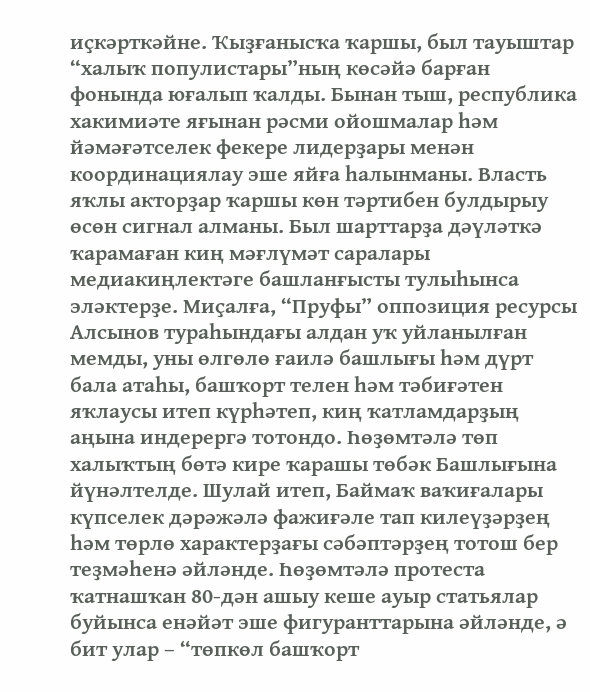иҫкәрткәйне. Ҡыҙғанысҡа ҡаршы, был тауыштар “халыҡ популистары”ның көсәйә барған фонында юғалып ҡалды. Бынан тыш, республика хакимиәте яғынан рәсми ойошмалар һәм йәмәғәтселек фекере лидерҙары менән координациялау эше яйға һалынманы. Власть яҡлы акторҙар ҡаршы көн тәртибен булдырыу өсөн сигнал алманы. Был шарттарҙа дәүләткә ҡарамаған киң мәғлүмәт саралары медиакиңлектәге башланғысты тулыһынса эләктерҙе. Миҫалға, “Пруфы” оппозиция ресурсы Алсынов тураһындағы алдан уҡ уйланылған мемды, уны өлгөлө ғаилә башлығы һәм дүрт бала атаһы, башҡорт телен һәм тәбиғәтен яҡлаусы итеп күрһәтеп, киң ҡатламдарҙың аңына индерергә тотондо. Һөҙөмтәлә төп халыҡтың бөтә кире ҡарашы төбәк Башлығына йүнәлтелде. Шулай итеп, Баймаҡ ваҡиғалары күпселек дәрәжәлә фажиғәле тап килеүҙәрҙең һәм төрлө характерҙағы сәбәптәрҙең тотош бер теҙмәһенә әйләнде. Һөҙөмтәлә протеста ҡатнашҡан 80-дән ашыу кеше ауыр статьялар буйынса енәйәт эше фигуранттарына әйләнде, ә бит улар – “төпкөл башҡорт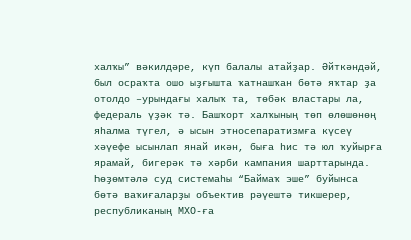халҡы” вәкилдәре, күп балалы атайҙар. Әйткәндәй, был осраҡта ошо ыҙғышта ҡатнашҡан бөтә яҡтар ҙа отолдо –урындағы халыҡ та, төбәк властары ла, федераль үҙәк тә. Башҡорт халҡының төп өлөшөнөң яһалма түгел, ә ысын этносепаратизмға күсеү хәүефе ысынлап янай икән, быға һис тә юл ҡуйырға ярамай, бигерәк тә хәрби кампания шарттарында. Һөҙөмтәлә суд системаһы “Баймаҡ эше” буйынса бөтә ваҡиғаларҙы объектив рәүештә тикшерер, республиканың МХО-ға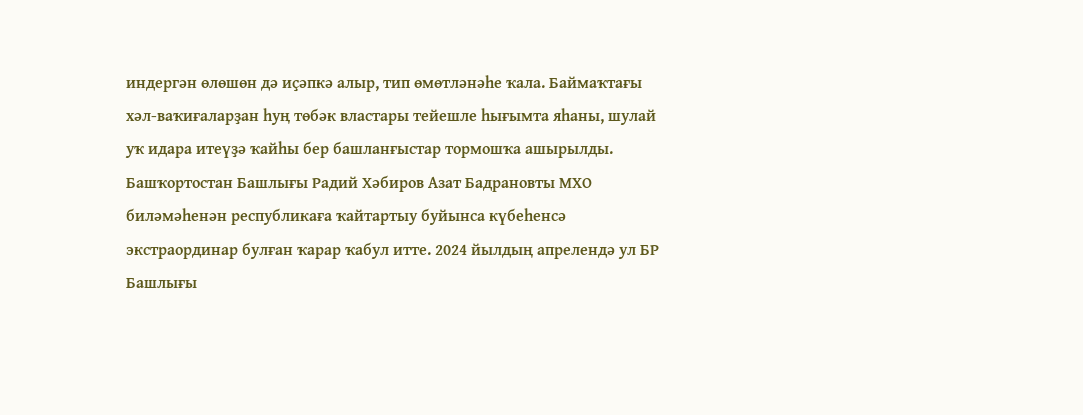индергән өлөшөн дә иҫәпкә алыр, тип өмөтләнәһе ҡала. Баймаҡтағы хәл-ваҡиғаларҙан һуң төбәк властары тейешле һығымта яһаны, шулай уҡ идара итеүҙә ҡайһы бер башланғыстар тормошҡа ашырылды. Башҡортостан Башлығы Радий Хәбиров Азат Бадрановты МХО биләмәһенән республикаға ҡайтартыу буйынса күбеһенсә экстраординар булған ҡарар ҡабул итте. 2024 йылдың апрелендә ул БР Башлығы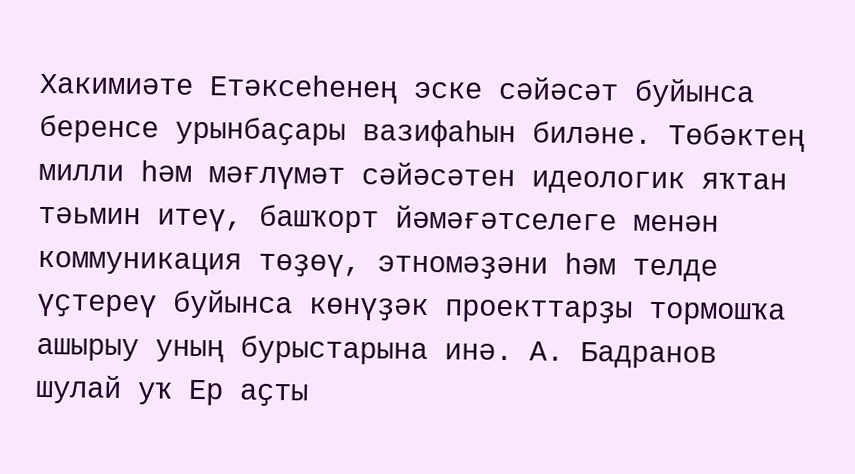Хакимиәте Етәксеһенең эске сәйәсәт буйынса беренсе урынбаҫары вазифаһын биләне. Төбәктең милли һәм мәғлүмәт сәйәсәтен идеологик яҡтан тәьмин итеү, башҡорт йәмәғәтселеге менән коммуникация төҙөү, этномәҙәни һәм телде үҫтереү буйынса көнүҙәк проекттарҙы тормошҡа ашырыу уның бурыстарына инә. А. Бадранов шулай уҡ Ер аҫты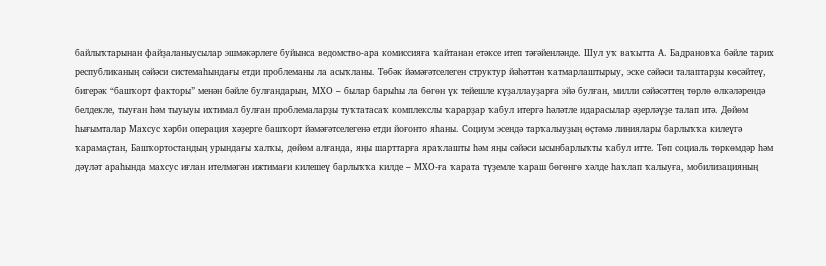байлыҡтарынан файҙаланыусылар эшмәкәрлеге буйынса ведомство-ара комиссияға ҡайтанан етәксе итеп тәғәйенләнде. Шул уҡ ваҡытта А. Бадрановҡа бәйле тарих республиканың сәйәси системаһындағы етди проблеманы ла асыҡланы. Төбәк йәмәғәтселеген структур йәһәттән ҡатмарлаштырыу, эске сәйәси талаптарҙы көсәйтеү, бигерәк “башҡорт факторы” менән бәйле булғандарын, МХО – былар барыһы ла бөгөн үк тейешле күҙаллауҙарға эйә булған, милли сәйәсәттең төрлө өлкәләрендә белдекле, тыуған һәм тыуыуы ихтимал булған проблемаларҙы туҡтатасаҡ комплекслы ҡарарҙар ҡабул итергә һәләтле идарасылар әҙерләүҙе талап итә. Дөйөм һығымталар Махсус хәрби операция хәҙерге башҡорт йәмәғәтселегенә етди йоғонто яһаны. Социум эсендә тарҡалыуҙың өҫтәмә линиялары барлыҡҡа килеүгә ҡарамаҫтан, Башҡортостандың урындағы халҡы, дөйөм алғанда, яңы шарттарға яраҡлашты һәм яңы сәйәси ысынбарлыҡты ҡабул итте. Төп социаль төркөмдәр һәм дәүләт араһында махсус иғлан ителмәгән ижтимағи килешеү барлыҡҡа килде – МХО-ға ҡарата түҙемле ҡараш бөгөнгө хәлде һаҡлап ҡалыуға, мобилизацияның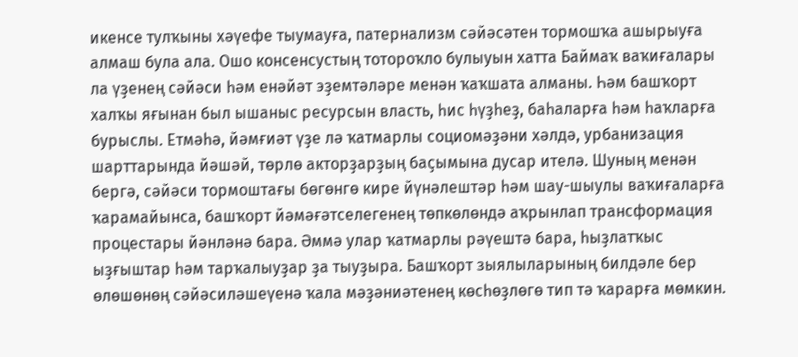икенсе тулҡыны хәүефе тыумауға, патернализм сәйәсәтен тормошҡа ашырыуға алмаш була ала. Ошо консенсустың тотороҡло булыуын хатта Баймаҡ ваҡиғалары ла үҙенең сәйәси һәм енәйәт эҙемтәләре менән ҡаҡшата алманы. Һәм башҡорт халҡы яғынан был ышаныс ресурсын власть, һис һүҙһеҙ, баһаларға һәм һаҡларға бурыслы. Етмәһә, йәмғиәт үҙе лә ҡатмарлы социомәҙәни хәлдә, урбанизация шарттарында йәшәй, төрлө акторҙарҙың баҫымына дусар ителә. Шуның менән бергә, сәйәси тормоштағы бөгөнгө кире йүнәлештәр һәм шау-шыулы ваҡиғаларға ҡарамайынса, башҡорт йәмәғәтселегенең төпкөлөндә аҡрынлап трансформация процестары йәнләнә бара. Әммә улар ҡатмарлы рәүештә бара, һыҙлатҡыс ыҙғыштар һәм тарҡалыуҙар ҙа тыуҙыра. Башҡорт зыялыларының билдәле бер өлөшөнөң сәйәсиләшеүенә ҡала мәҙәниәтенең көсһөҙлөгө тип тә ҡарарға мөмкин.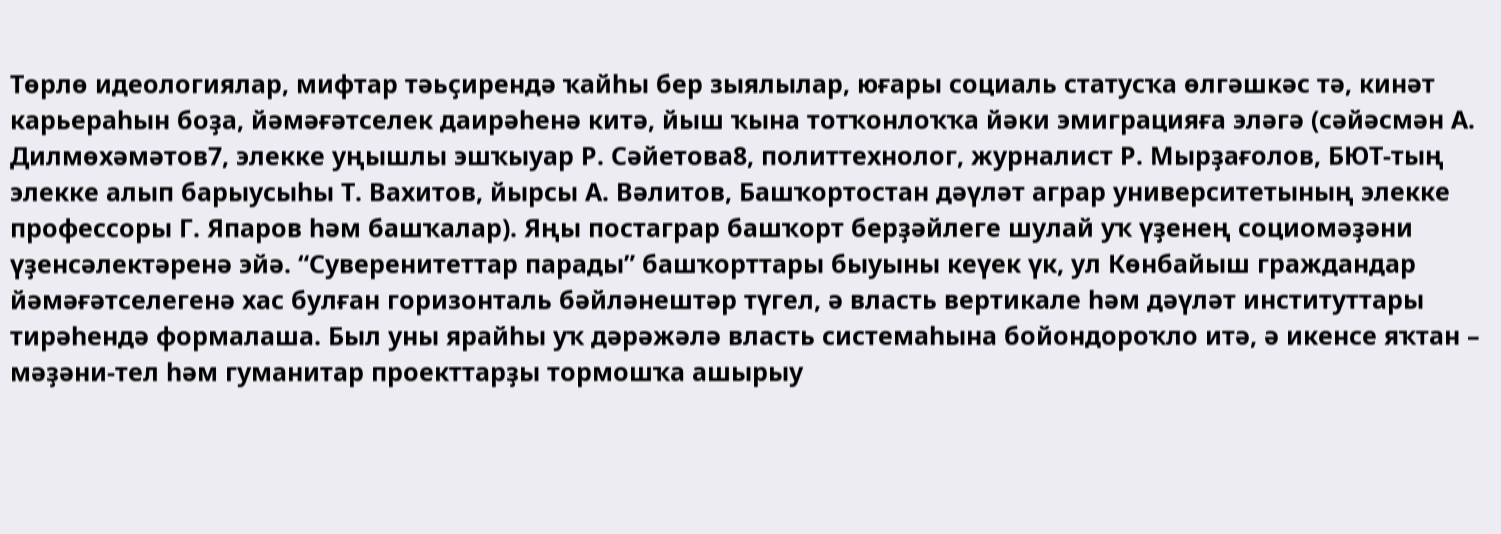Төрлө идеологиялар, мифтар тәьҫирендә ҡайһы бер зыялылар, юғары социаль статусҡа өлгәшкәс тә, кинәт карьераһын боҙа, йәмәғәтселек даирәһенә китә, йыш ҡына тотҡонлоҡҡа йәки эмиграцияға эләгә (сәйәсмән А. Дилмөхәмәтов7, элекке уңышлы эшҡыуар Р. Сәйетова8, политтехнолог, журналист Р. Мырҙағолов, БЮТ-тың элекке алып барыусыһы Т. Вахитов, йырсы А. Вәлитов, Башҡортостан дәүләт аграр университетының элекке профессоры Г. Япаров һәм башҡалар). Яңы постаграр башҡорт берҙәйлеге шулай уҡ үҙенең социомәҙәни үҙенсәлектәренә эйә. “Суверенитеттар парады” башҡорттары быуыны кеүек үк, ул Көнбайыш граждандар йәмәғәтселегенә хас булған горизонталь бәйләнештәр түгел, ә власть вертикале һәм дәүләт институттары тирәһендә формалаша. Был уны ярайһы уҡ дәрәжәлә власть системаһына бойондороҡло итә, ә икенсе яҡтан – мәҙәни-тел һәм гуманитар проекттарҙы тормошҡа ашырыу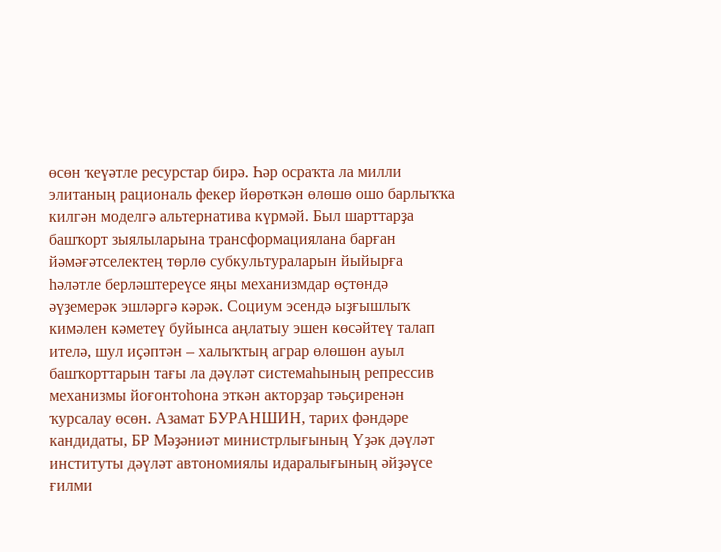өсөн ҡеүәтле ресурстар бирә. Һәр осраҡта ла милли элитаның рациональ фекер йөрөткән өлөшө ошо барлыҡҡа килгән моделгә альтернатива күрмәй. Был шарттарҙа башҡорт зыялыларына трансформациялана барған йәмәғәтселектең төрлө субкультураларын йыйырға һәләтле берләштереүсе яңы механизмдар өҫтөндә әүҙемерәк эшләргә кәрәк. Социум эсендә ыҙғышлыҡ кимәлен кәметеү буйынса аңлатыу эшен көсәйтеү талап ителә, шул иҫәптән – халыҡтың аграр өлөшөн ауыл башҡорттарын тағы ла дәүләт системаһының репрессив механизмы йоғонтоһона эткән акторҙар тәьҫиренән ҡурсалау өсөн. Азамат БУРАНШИН, тарих фәндәре кандидаты, БР Мәҙәниәт министрлығының Үҙәк дәүләт институты дәүләт автономиялы идаралығының әйҙәүсе ғилми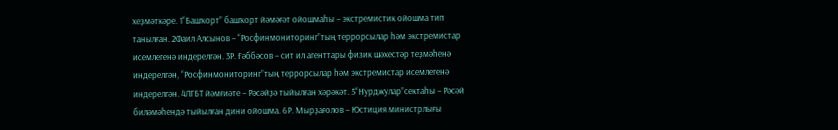хеҙмәткәре. 1“Башҡорт” башҡорт йәмәғәт ойошмаһы – экстремистик ойошма тип танылған. 2Фаил Алсынов – “Росфинмониторинг”тың террорсылар һәм экстремистар исемлегенә индерелгән. 3Р. Ғәббәсов – сит ил агенттары физик шәхестәр теҙмәһенә индерелгән, “Росфинмониторинг”тың террорсылар һәм экстремистар исемлегенә индерелгән. 4ЛГБТ йәмғиәте – Рәсәйҙә тыйылған хәрәкәт. 5“Нурджулар”сектаһы – Рәсәй биләмәһендә тыйылған дини ойошма. 6Р. Мырҙағолов – Юстиция министрлығы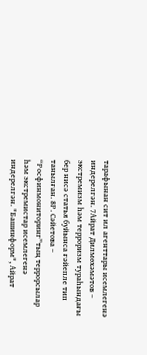тарафынан сит ил агенттары исемлегенә индерелгән. 7Айрат Дилмөхәмәтов – экстремизм һәм терроризм тураһындағы бер нисә статья буйынса ғәйепле тип танылған. 8Р. Сәйетова – “Росфинмониторинг”тың террорсылар һәм экстремистар исемлегенә индерелгән. "Башинформ", Айрат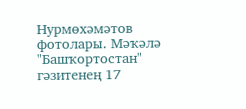Нурмөхәмәтов фотолары. Мәҡәлә "Башҡортостан" гәзитенең 17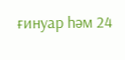ғинуар һәм 24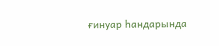ғинуар һандарында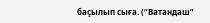баҫылып сыға. (“Ватандаш”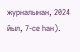журналынан, 2024 йыл, 7-се һан).